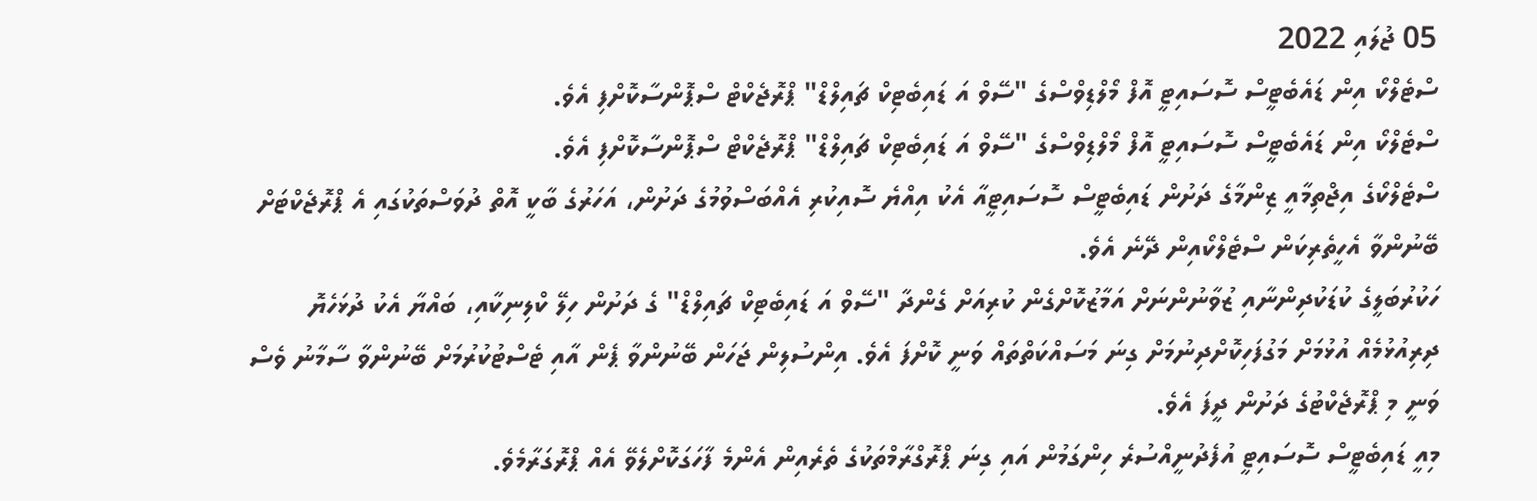05 ޖުލައި 2022
ސްޓެލްކޯ އިން ޑައެބެޓީސް ސޮސައިޓީ އޮފް މޯލްޑިވްސްގެ "ސޭވް އަ ޑައިބެޓިކް ޗައިލްޑް" ޕްރޮޖެކްޓް ސްޕޮންސާކޮށްފި އެވެ.
ސްޓެލްކޯ އިން ޑައެބެޓީސް ސޮސައިޓީ އޮފް މޯލްޑިވްސްގެ "ސޭވް އަ ޑައިބެޓިކް ޗައިލްޑް" ޕްރޮޖެކްޓް ސްޕޮންސާކޮށްފި އެވެ.
ސްޓެލްކޯގެ އިޖްތިމާއީ ޒިންމާގެ ދަށުން ޑައިބެޓީސް ސޮސައިޓީއާ އެކު އިއްޔެ ސޮއިކުރި އެއްބަސްވުމުގެ ދަށުން، އަހަރުގެ ބާކީ އޮތް ދުވަސްތަކުގައި އެ ޕްރޮޖެކްޓަށް ބޭނުންވާ އެހީތެރިކަން ސްޓެލްކޯއިން ދޭނެ އެވެ.
ހަކުރުބަލީގެ ކުޑަކުދިންނާއި ޒުވާނުންނަށް އަމާޒުކޮށްގެން ކުރިއަށް ގެންދާ "ސޭވް އަ ޑައިބެޓިކް ޗައިލްޑް" ގެ ދަށުން ހިލޭ ކްލިނިކާއި، ބައްޔާ އެކު ދުޅަހެޔޮ ދިރިއުޅުމެއް އުޅުމަށް މަގުފަހިކޮށްދިނުމަށް ގިނަ މަސައްކަތްތައް ވަނީ ކޮށްފަ އެވެ. އިންސުލިން ޖަހަން ބޭނުންވާ ޕެން އާއި ޓެސްޓުކުރުމަށް ބޭނުންވާ ސާމާނު ވެސް ވަނީ މި ޕްރޮޖެކްޓުގެ ދަށުން ދީފަ އެވެ.
މިއީ ޑައިބެޓީސް ސޮސައިޓީ އުފެދުނީއްސުރެ ހިންގަމުން އައި ގިނަ ޕްރޮގްރާމްތަކުގެ ތެރެއިން އެންމެ ފާހަގަކޮށްލެވޭ އެއް ޕްރޮގަރާމެވެ.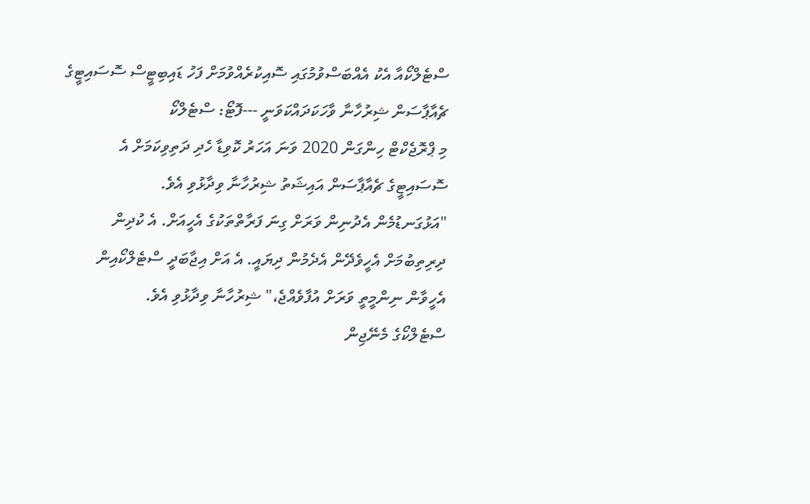ސްޓެލްކޯއާ އެކު އެއްބަސްވުމުގައި ސޮއިކުރެއްވުމަށް ފަހު ޑައިބިޓީސް ސޮސައިޓީގެ ޗެއާޕާސަން ޝިރުހާނާ ވާހަކަދައްކަވަނީ ---ފޮޓޯ: ސްޓެލްކޯ
މި ޕްރޮޖެކްޓް ހިންގަން 2020 ވަނަ އަހަރު ކޮވިޑާ ހެދި ދަތިވިކަމަށް އެ ސޮސައިޓީގެ ޗެއާޕާސަން އައިޝަތު ޝިރުހާނާ ވިދާޅުވި އެވެ.
"އަޅުގަނޑުމެން އެދުނިން ވަރަށް ގިނަ ފަރާތްތަކުގެ އެހީއަށް. އެ ކުދިން ދިރިތިބުމަށް އެހީވެދޭން އެދެމުން ދިޔައީ. އެ އަށް އިޖާބަދީ ސްޓެލްކޯއިން އެހީވާން ނިންމީތީ ވަރަށް އުފާވެއްޖެ،" ޝިރުހާނާ ވިދާޅުވި އެވެ.
ސްޓެލްކޯގެ މެނޭޖިން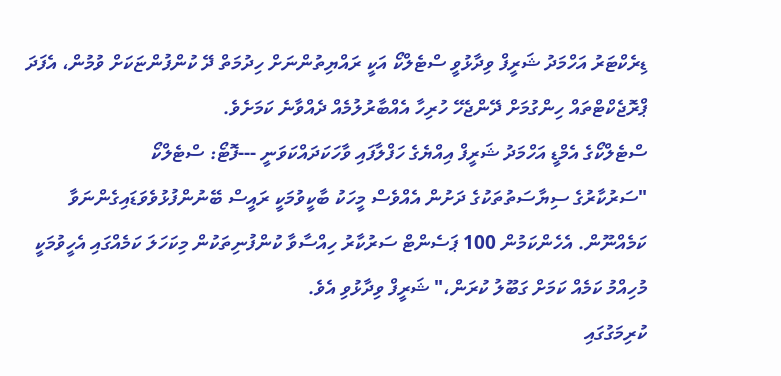ޑިރެކްޓަރު އަހްމަދު ޝަރީފް ވިދާޅުވީ ސްޓެލްކޯ އަކީ ރައްޔިތުންނަށް ހިދުމަތް ދޭ ކުންފުންޏަކަށް ވުމުން، އެފަދަ ޕްރޮޖެކްޓްތައް ހިންގުމަށް ދޭންޖެހޭ ހުރިހާ އެއްބާރުލުމެއް ދެއްވާނެ ކަމަށެވެ.
ސްޓެލްކޯގެ އެމްޑީ އަހްމަދު ޝަރީފް އިއްޔެގެ ހަފްލާފައި ވާހަކަދައްކަވަނީ ---ފޮޓޯ: ސްޓެލްކޯ
"ސަރުކާރުގެ ސިޔާސަތުތަކުގެ ދަށުން އެއްވެސް މީހަކު ބާކީވުމަކީ ރައީސް ބޭނުންފުޅުވެވަޑައިގެންނަވާ ކަމެއްނޫން. އެހެންކަމުން 100 ޕަސެންޓް ސަރުކާރު ހިއްސާވާ ކުންފުނިތަކުން މިކަހަލަ ކަމެއްގައި އެހީވުމަކީ މުހިއްމު ކަމެއް ކަމަށް ގަބޫލު ކުރަން،" ޝަރީފް ވިދާޅުވި އެވެ.
ކުރިމަގުގައި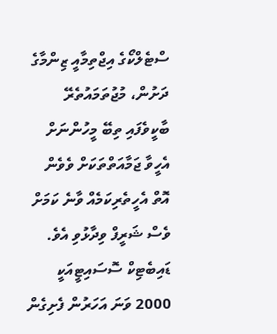ސްޓެލްކޯގެ އިޖްތިމާއީ ޒިންމާގެ ދަށުން، މުޖުތަމައުތެރޭ ބާކީވެފައި ތިބޭ މީހުންނަށް އެހީވާ ޖަމާއަތްތަކަށް ވެވެން އޮތް އެހީތެރިކަމެއް ވާނެ ކަމަށް ވެސް ޝަރީފް ވިދާޅުވި އެވެ.
ޑައިބެޓިކް ސޮސައިޓީއަކީ 2000 ވަނަ އަހަރުން ފެށިގެން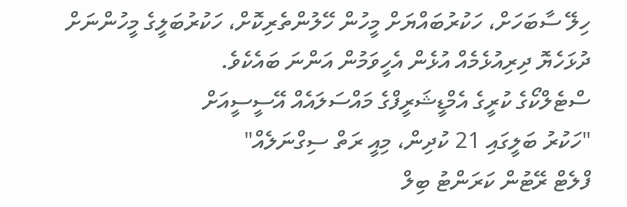ހިލޭ ސާބަހަށް، ހަކުރުބައްޔަށް މީހުން ހޭލުންތެރިކޮށް، ހަކުރުބަލީގެ މީހުންނަށް ދުޅަހެޔޮ ދިރިއުޅެމެއް އުޅެން އެހީވަމުން އަންނަ ބައެކެވެ.
ސްޓެލްކޯގެ ކުރީގެ އެމްޑީޝަރީފްގެ މައްސަލައެއް އޭސީސީއަށް
"ހަކުރު ބަލީގައި 21 ކުދިން، މިއީ ރަތް ސިގްނަލެއް"
ފްލެޓް ރޭޓުން ކަރަންޓު ބިލް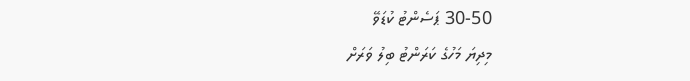30-50 ޕަސެންޓު ކުޑަވޭ
މިދިޔަ މަހުގެ ކަރަންޓު ބިލު ވަރަށް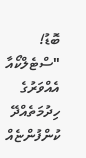ބޮޑު!
"ސްޓެލްކޯއާ އެއްވަރުގެ ހިދުމަތެއްދޭ ކުންފުންޏެއް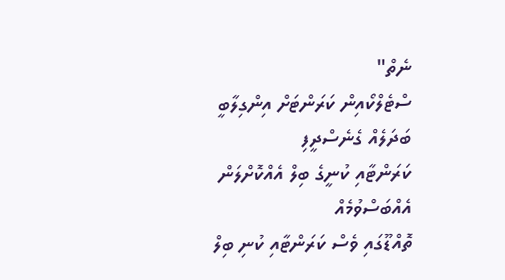ނެތް"
ސްޓެލްކޯއިން ކަރަންޓަށް އިންގިލާބީ ބަދަލެއް ގެނެސްދީފި
ކަރަންޓާއި ކުނީގެ ބިލް އެއްކޮށްލަން އެއްބަސްވުމެއް
ތޮއްޑޫގައި ވެސް ކަރަންޓާއި ކުނި ބިލް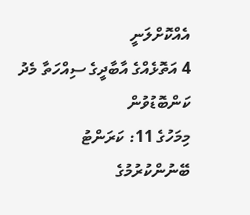އެއްކޮށްލަނީ
4 އަތޮޅެއްގެ އާބާދީގެ ސިއްހަތާ މެދު ކަންބޮޑުވުން
މިމަހުގެ 11: ކަރަންޓު ބޭނުންކުރުމުގެ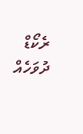ރެކޯޑް ދުވަހެއް